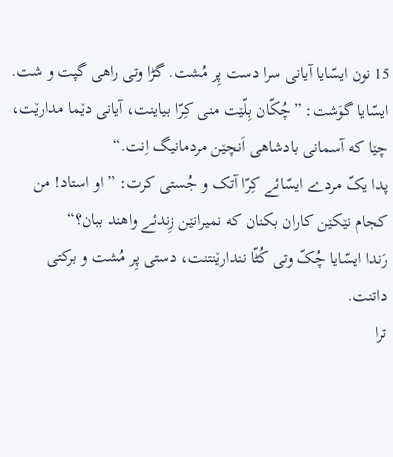15 نون ایسّایا آیانی سرا دست پِر مُشت. گڑا وتی راهی گپت و شت.
ایسّایا گوَشت: ”چُکّان بِلّێت منی کِرّا بیاینت، آیانی دێما مدارێت، چێا که آسمانی بادشاهی اَنچێن مردمانیگ اِنت.“
پدا یکّ مردے ایسّائے کِرّا آتک و جُستی کرت: ”او استاد! من کجام نێکێن کاران بکنان که نمیرانێن زِندئے واهند ببان؟“
رَندا ایسّایا چُکّ وتی کُٹّا نندارێنتنت، دستی پِر مُشت و برکتی داتنت.
ترا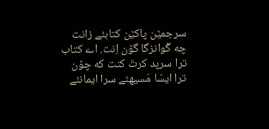سرجمێن پاکێن کتابئے زانت چه گْوانزگا گۆن اِنت. اے کتاب ترا سرپد کرتَ کنت که چۆن ترا ایسّا مَسیهئے سرا ایمانئے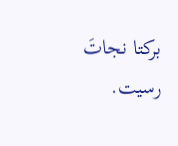برکتا نجاتَ رسیت.